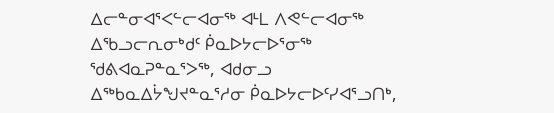ᐃᓕᓐᓂᐊᕐᐸᓪᓕᐊᓂᖅ ᐊᒻᒪ ᐱᕙᓪᓕᐊᓂᖅ
ᐃᖃᓗᓕᕆᓂᒃᑯᑦ ᑮᓇᐅᔭᓕᐅᕐᓂᖅ ᖁᕕᐊᓇᕈᓐᓇᕐᐳᖅ, ᐊᑯᓂᓗ ᐃᖅᑲᓇᐃᔮᖑᔪᓐᓇᕐᓱᓂ ᑮᓇᐅᔭᓕᐅᑦᓯᐊᕐᓗᑎᒃ,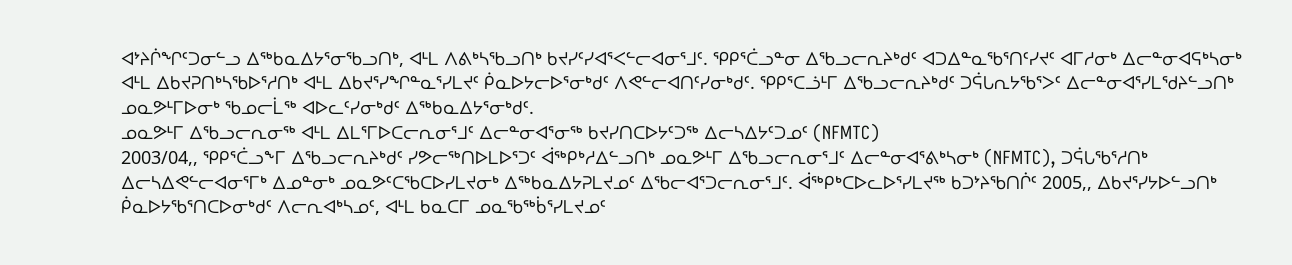ᐊᔾᔨᒌᖏᑦᑐᓂᓪᓗ ᐃᖅᑲᓇᐃᔭᕐᓂᖃᓗᑎᒃ, ᐊᒻᒪ ᐱᕕᒃᓴᖃᓗᑎᒃ ᑲᔪᓯᑦᓯᐊᕐᐸᓪᓕᐊᓂᕐᒧᑦ. ᕿᑭᕐᑖᓗᓐᓂ ᐃᖃᓗᓕᕆᔨᒃᑯᑦ ᐊᑐᐃᓐᓇᖃᕐᑎᑦᓯᔪᑦ ᐊᒥᓱᓂᒃ ᐃᓕᓐᓂᐊᕋᒃᓴᓂᒃ ᐊᒻᒪ ᐃᑲᔪᕈᑎᒃᓴᖃᐅᕐᓱᑎᒃ ᐊᒻᒪ ᐃᑲᔪᕐᓯᖏᓐᓇᕐᓯᒪᔪᑦ ᑮᓇᐅᔭᓕᐅᕐᓂᒃᑯᑦ ᐱᕙᓪᓕᐊᑎᑦᓯᓂᒃᑯᑦ. ᕿᑭᕐᑕᓘᒻᒥ ᐃᖃᓗᓕᕆᔨᒃᑯᑦ ᑐᕌᒐᕆᔭᖃᕐᐳᑦ ᐃᓕᓐᓂᐊᕐᓯᒪᖁᔨᓪᓗᑎᒃ ᓄᓇᕗᒻᒥᐅᓂᒃ ᖃᓄᓕᒫᖅ ᐊᐅᓚᑦᓯᓂᒃᑯᑦ ᐃᖅᑲᓇᐃᔭᕐᓂᒃᑯᑦ.
ᓄᓇᕗᒻᒥ ᐃᖃᓗᓕᕆᓂᖅ ᐊᒻᒪ ᐃᒪᕐᒥᐅᑕᓕᕆᓂᕐᒧᑦ ᐃᓕᓐᓂᐊᕐᓂᖅ ᑲᔪᓯᑎᑕᐅᔭᑦᑐᖅ ᐃᓕᓴᐃᔭᑦᑐᓄᑦ (NFMTC)
2003/04,, ᕿᑭᕐᑖᓗᖕᒥ ᐃᖃᓗᓕᕆᔨᒃᑯᑦ ᓯᕗᓕᖅᑎᐅᒪᐅᕐᑐᑦ ᐋᖅᑭᒃᓱᐃᓪᓗᑎᒃ ᓄᓇᕗᒻᒥ ᐃᖃᓗᓕᕆᓂᕐᒧᑦ ᐃᓕᓐᓂᐊᕐᕕᒃᓴᓂᒃ (NFMTC), ᑐᕌᒐᖃᕐᓱᑎᒃ ᐃᓕᓴᐃᕙᓪᓕᐊᓂᕐᒥᒃ ᐃᓄᓐᓂᒃ ᓄᓇᕗᑦᑕᖃᑕᐅᓯᒪᔪᓂᒃ ᐃᖅᑲᓇᐃᔭᕈᒪᔪᓄᑦ ᐃᖃᓕᐊᕐᑐᓕᕆᓂᕐᒧᑦ. ᐋᖅᑭᒃᑕᐅᓚᐅᕐᓯᒪᔪᖅ ᑲᑐᔾᔨᖃᑎᒌᑦ 2005,, ᐃᑲᔪᕐᓯᔭᐅᓪᓗᑎᒃ ᑮᓇᐅᔭᖃᕐᑎᑕᐅᓂᒃᑯᑦ ᐱᓕᕆᐊᒃᓴᓄᑦ, ᐊᒻᒪ ᑲᓇᑕᒥ ᓄᓇᖃᖅᑳᕐᓯᒪᔪᓄᑦ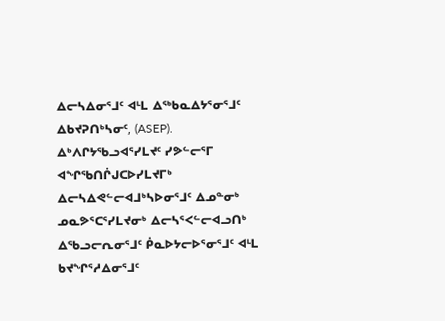ᐃᓕᓴᐃᓂᕐᒧᑦ ᐊᒻᒪ ᐃᖅᑲᓇᐃᔭᕐᓂᕐᒧᑦ ᐃᑲᔪᕈᑎᒃᓴᓂᑦ, (ASEP).
ᐃᒃᐱᒋᔭᖃᓗᐊᕐᓯᒪᔪᑦ ᓯᕗᓪᓕᕐᒥ ᐊᖏᖃᑎᒌᒍᑕᐅᓯᒪᔪᒥᒃ ᐃᓕᓴᐃᕙᓪᓕᐊᒧᒃᓴᐅᓂᕐᒧᑦ ᐃᓄᓐᓂᒃ ᓄᓇᕗᕐᑕᕐᓯᒪᔪᓂᒃ ᐃᓕᓴᕐᐸᓪᓕᐊᓗᑎᒃ ᐃᖃᓗᓕᕆᓂᕐᒧᑦ ᑮᓇᐅᔭᓕᐅᕐᓂᕐᒧᑦ ᐊᒻᒪ ᑲᔪᖏᕐᓱᐃᓂᕐᒧᑦ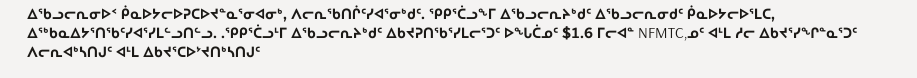ᐃᖃᓗᓕᕆᓂᐅᑉ ᑮᓇᐅᔭᓕᐅᕈᑕᐅᔪᓐᓇᕐᓂᐊᓂᒃ, ᐱᓕᕆᖃᑎᒌᑦᓯᐊᕐᓂᒃᑯᑦ. ᕿᑭᕐᑖᓗᖕᒥ ᐃᖃᓗᓕᕆᔨᒃᑯᑦ ᐃᖃᓗᓕᕆᓂᑯᑦ ᑮᓇᐅᔭᓕᐅᕐᒪᑕ, ᐃᖅᑲᓇᐃᔭᕐᑎᖃᑦᓯᐊᕐᓯᒪᓪᓗᑎᓪᓗ. .ᕿᑭᕐᑖᓗᒻᒥ ᐃᖃᓗᓕᕆᔨᒃᑯᑦ ᐃᑲᔪᕈᑎᖃᕐᓯᒪᓕᕐᑐᑦ ᐅᖓᑖᓄᑦ $1.6 ᒥᓕᐊᓐ NFMTC,ᓄᑦ ᐊᒻᒪ ᓱᓕ ᐃᑲᔪᕐᓯᖏᓐᓇᕐᑐᑦ ᐱᓕᕆᐊᒃᓴᑎᒍᑦ ᐊᒻᒪ ᐃᑲᔪᕐᑕᐅᔾᔪᑎᒃᓴᑎᒍᑦ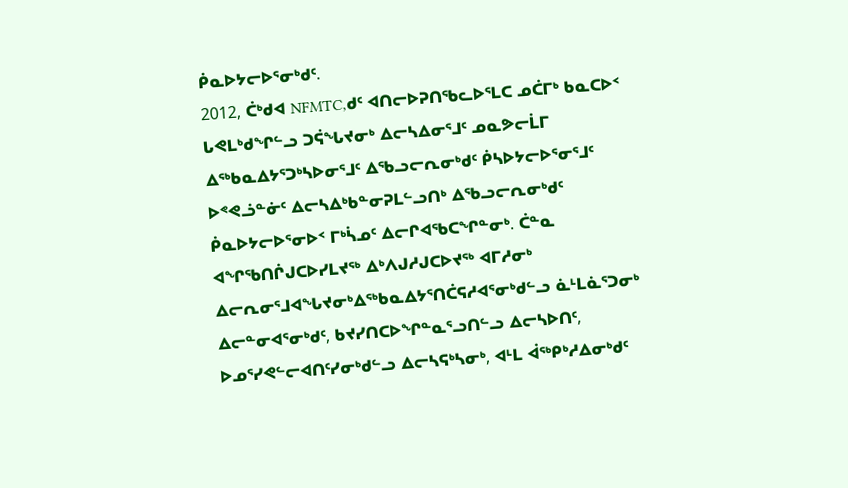ᑮᓇᐅᔭᓕᐅᕐᓂᒃᑯᑦ.
2012, ᑖᒃᑯᐊ NFMTC,ᑯᑦ ᐊᑎᓕᐅᕈᑎᖃᓚᐅᕐᒪᑕ ᓄᑖᒥᒃ ᑲᓇᑕᐅᑉ ᒐᕙᒪᒃᑯᖏᓪᓗ ᑐᕌᖓᔪᓂᒃ ᐃᓕᓴᐃᓂᕐᒧᑦ ᓄᓇᕗᓕᒫᒥ ᐃᖅᑲᓇᐃᔭᕐᑐᒃᓴᐅᓂᕐᒧᑦ ᐃᖃᓗᓕᕆᓂᒃᑯᑦ ᑮᓴᐅᔭᓕᐅᕐᓂᕐᒧᑦ ᐅᕝᕙᓘᓐᓃᑦ ᐃᓕᓴᐃᒃᑲᓐᓂᕈᒪᓪᓗᑎᒃ ᐃᖃᓗᓕᕆᓂᒃᑯᑦ ᑮᓇᐅᔭᓕᐅᕐᓂᐅᑉ ᒥᒃᓵᓄᑦ ᐃᓕᒋᐊᖃᑕᖏᓐᓂᒃ. ᑖᓐᓇ ᐊᖏᖃᑎᒌᒍᑕᐅᓯᒪᔪᖅ ᐃᒃᐱᒍᓱᒍᑕᐅᔪᖅ ᐊᒥᓱᓂᒃ ᐃᓕᕆᓂᕐᒧᐊᖓᔪᓂᒃᐃᖅᑲᓇᐃᔭᕐᑎᑖᕋᓱᐊᕐᓂᒃᑯᓪᓗ ᓈᒻᒪᓈᕐᑐᓂᒃ ᐃᓕᓐᓂᐊᕐᓂᒃᑯᑦ, ᑲᔪᓯᑎᑕᐅᖏᓐᓇᕐᓗᑎᓪᓗ ᐃᓕᓴᐅᑎᑦ, ᐅᓄᕐᓯᕙᓪᓕᐊᑎᑦᓯᓂᒃᑯᓪᓗ ᐃᓕᓴᕋᒃᓴᓂᒃ, ᐊᒻᒪ ᐋᖅᑭᒃᓱᐃᓂᒃᑯᑦ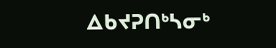ᐃᑲᔪᕈᑎᒃᓴᓂᒃ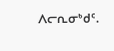ᐱᓕᕆᓂᒃᑯᑦ.